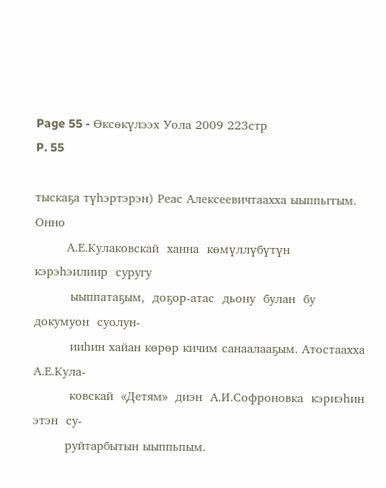Page 55 - Өксөкүлээх Уола 2009 223стр
P. 55

тыскаҕа түһэртэрэн) Реас Алексеевичтаахха ыыппьггым. Онно
        А.Е.Кулаковскай  ханна  көмүллүбүтүн  кэрэһэилиир  суругу
         ыыппатаҕым,  доҕор-атас  дьону  булан  бу  докумуон  суолун-
         ииһин хайан көрөр кичим санаалааҕым. Атостаахха А.Е.Кула-
         ковскай  «Детям»  диэн  А.И.Софроновка  кэриэһин  этэн  су-
        руйтарбытын ыыппьпым.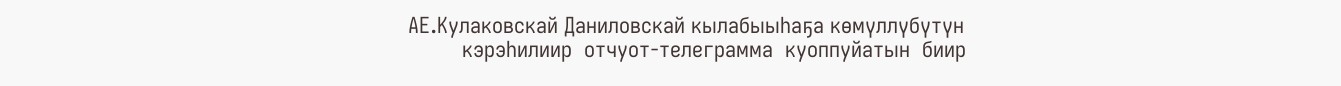АЕ.Кулаковскай Даниловскай кылабыыһаҕа көмүллүбүтүн
         кэрэһилиир  отчуот-телеграмма  куоппуйатын  биир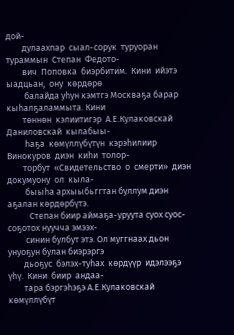дой-
        дулаахпар  сыал-сорук  туруоран  тураммын  Степан  Федото-
        вич  Поповка  биэрбитим.  Кини  ийэтэ  ыадцьан,  ону  көрдөрө
         балайда уһун кэмтгэ Москваҕа барар кыһалҕаламмыта. Кини
        төннөн  кэлиитигэр  А.Е.Кулаковскай  Даниловскай  кылабыы-
         һаҕа  көмүллүбүтүн  кэрэһилиир  Винокуров  диэн  киһи  толор-
        торбут  «Свидетельство  о  смерти»  диэн  докумуону  ол  кыла-
         быыһа архыыбьггтан буллум диэн аҕалан көрдөрбүтэ.
           Степан биир аймаҕа-уруута суох суос-соҕотох нуучча эмээх-
         синин булбут этэ. Ол муггнаах дьон унуоҕун булан биэрэргэ
        дьоҕус  бэлэх-туһах  көрдүүр  идэлээҕэ  үһү.  Кини  биир  андаа-
        тара бэргэһэҕэ А.Е.Кулаковскай көмүллүбүт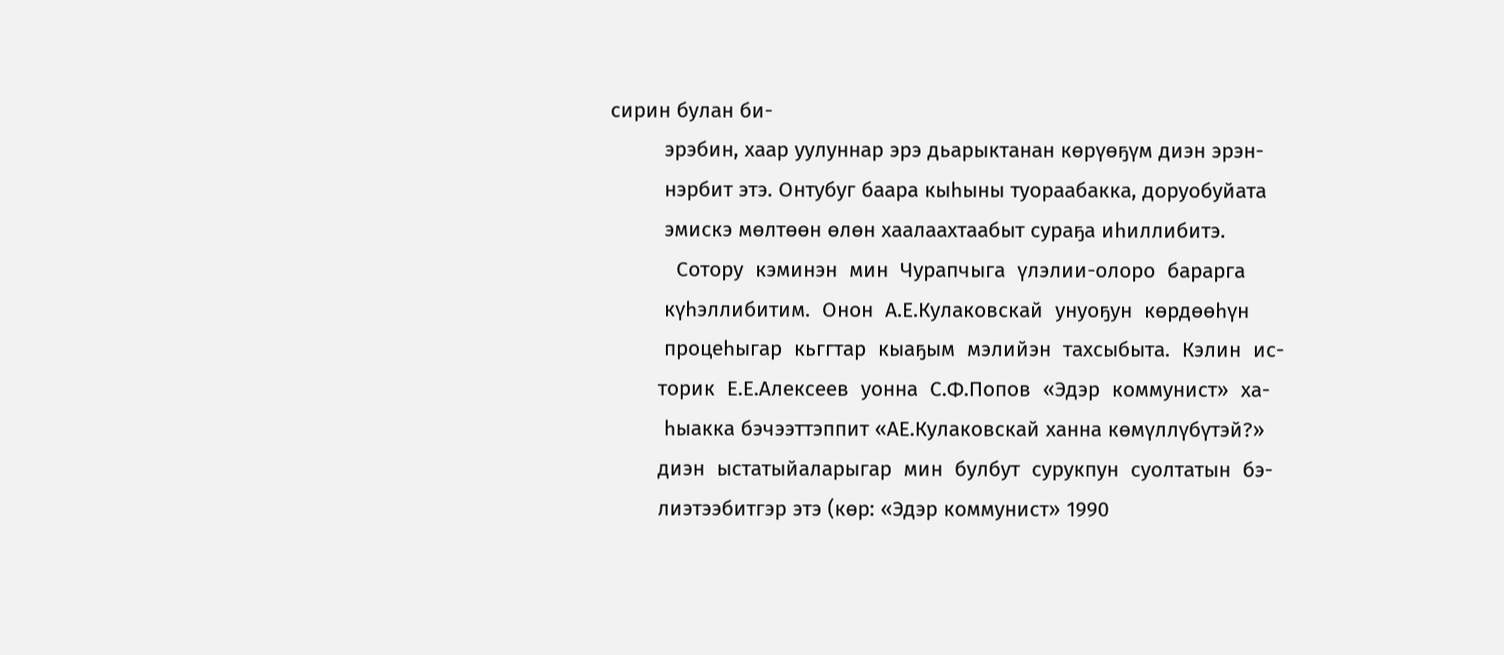сирин булан би-
         эрэбин, хаар уулуннар эрэ дьарыктанан көрүөҕүм диэн эрэн-
         нэрбит этэ. Онтубуг баара кыһыны туораабакка, доруобуйата
         эмискэ мөлтөөн өлөн хаалаахтаабыт сураҕа иһиллибитэ.
           Сотору  кэминэн  мин  Чурапчыга  үлэлии-олоро  барарга
         күһэллибитим.  Онон  А.Е.Кулаковскай  унуоҕун  көрдөөһүн
         процеһыгар  кьггтар  кыаҕым  мэлийэн  тахсыбыта.  Кэлин  ис-
        торик  Е.Е.Алексеев  уонна  С.Ф.Попов  «Эдэр  коммунист»  ха-
         һыакка бэчээттэппит «АЕ.Кулаковскай ханна көмүллүбүтэй?»
        диэн  ыстатыйаларыгар  мин  булбут  сурукпун  суолтатын  бэ-
        лиэтээбитгэр этэ (көр: «Эдэр коммунист» 1990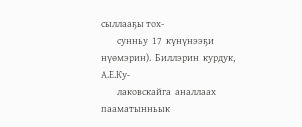сыллааҕы тох-
        сунньу  17  күнүнээҕи  нүөмэрин).  Биллэрин  курдук,  А.Е.Ку-
        лаковскайга  аналлаах  пааматынньык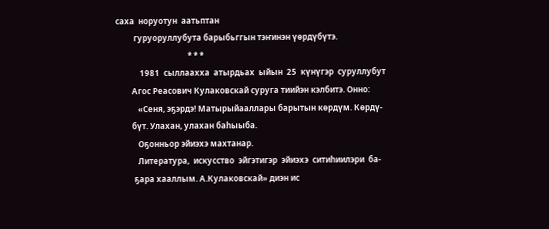саха  норуотун  аатьптан
         гуруоруллубута барыбьггын тэҥинэн үөрдүбүтэ.
                                    * * *
            1981  сыллаахха  атырдьах  ыйын  25  күнүгэр  суруллубут
        Агос Реасович Кулаковскай суруга тиийэн кэлбитэ. Онно:
           «Сеня, эҕэрдэ! Матырыйааллары барытын көрдүм. Көрдү-
        бүт. Улахан, улахан баһыыба.
           Оҕонньор эйиэхэ махтанар.
           Литература,  искусство  эйгэтигэр  эйиэхэ  ситиһиилэри  ба-
         ҕара хааллым. А.Кулаковскай» диэн ис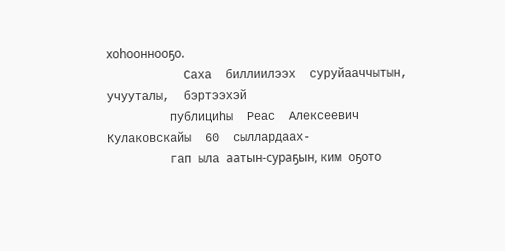хоһооннооҕо.
           Саха  биллиилээх  суруйааччытын,  учууталы,  бэртээхэй
         публициһы  Реас  Алексеевич  Кулаковскайы  60  сыллардаах-
         гап ыла аатын-сураҕын, ким оҕото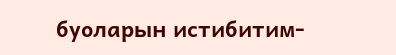буоларын истибитим-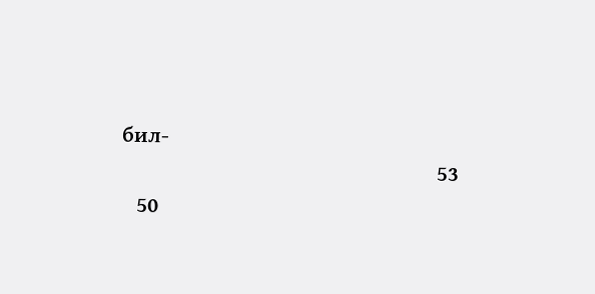бил-
                                                               53
   50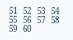51   52   53   54   55   56   57   58   59   60